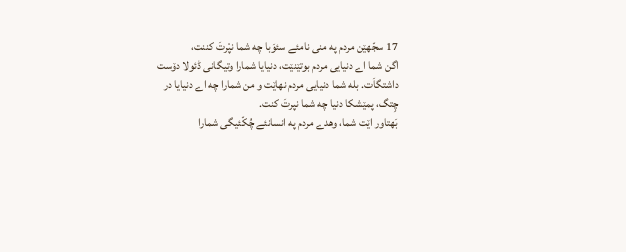17 سجّهێن مردم په منی نامئے سئوَبا چه شما نپْرتَ کننت،
اگن شما اے دنیایی مردم بوتێنێت، دنیایا شمارا وتیگانی ڈئولا دۆست داشتگاَت. بله شما دنیایی مردم نهاێت و من شمارا چه اے دنیایا در چِتگ، پمێشکا دنیا چه شما نپرتَ کنت.
بَهتاور اێت شما، وهدے مردم په انسانئے چُکّئیگی شمارا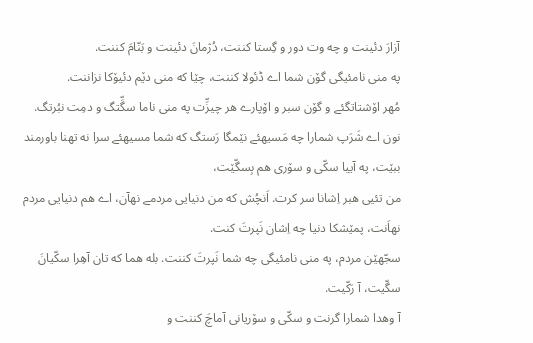آزارَ دئینت و چه وت دور و گِستا کننت، دُژمانَ دئینت و بَنّامَ کننت.
په منی نامئیگی گۆن شما اے ڈئولا کننت، چێا که منی دێم دئیۆکا نزاننت.
مُهر اۆشتاتگئے و گۆن سبر و اۆپارے هر چیزِّت په منی ناما سگِّتگ و دمِت نبُرتگ.
نون اے شَرَپ شمارا چه مَسیهئے نێمگا رَستگ که شما مسیهئے سرا نه تهنا باورمند ببێت، په آییا سکّی و سۆری هم بِسگّێت،
من تئیی هبر اِشانا سر کرت. اَنچُش که من دنیایی مردمے نهآن، اے هم دنیایی مردم نهاَنت، پمێشکا دنیا چه اِشان نَپرتَ کنت.
سجّهێن مردم، په منی نامئیگی چه شما نَپرتَ کننت. بله هما که تان آهِرا سکّیانَ سگّیت، آ رَکّیت.
آ وهدا شمارا گرنت و سکّی و سۆریانی آماچَ کننت و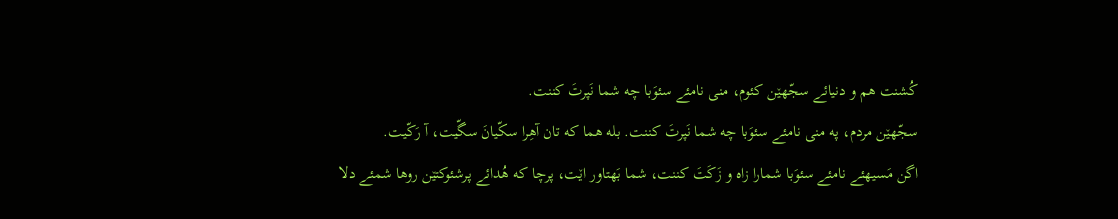کُشنت هم و دنیائے سجّهێن کئوم، منی نامئے سئوَبا چه شما نَپرتَ کننت.
سجّهێن مردم، په منی نامئے سئوَبا چه شما نَپرتَ کننت. بله هما که تان آهِرا سکّیانَ سگّیت، آ رَکّیت.
اگن مَسیهئے نامئے سئوَبا شمارا زاه و زَکَتَ کننت، شما بَهتاور اێت، پرچا که هُدائے پرشئوکتێن روها شمئے دلا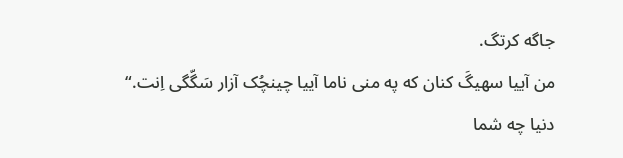جاگه کرتگ.
من آییا سهیگَ کنان که په منی ناما آییا چینچُک آزار سَگّگی اِنت.“
دنیا چه شما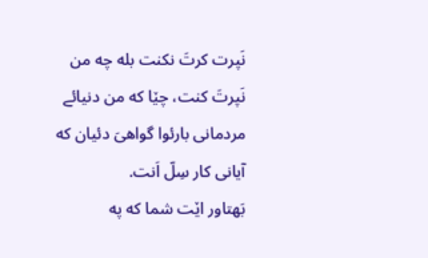نَپرت کرتَ نکنت بله چه من نَپرتَ کنت، چێا که من دنیائے مردمانی بارئوا گواهیَ دئیان که آیانی کار سِلّ اَنت.
بَهتاور اێت شما که په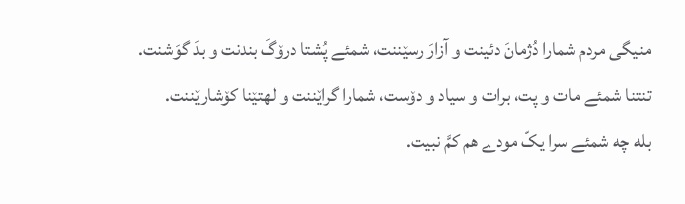منیگی مردم شمارا دُژمانَ دئینت و آزارَ رسێننت، شمئے پُشتا درۆگَ بندنت و بدَ گوَشنت.
تنتنا شمئے مات و پت، برات و سیاد و دۆست، شمارا گراێننت و لهتێنا کۆشارێننت.
بله چه شمئے سرا یکّ مودے هم کمَّ نبیت.